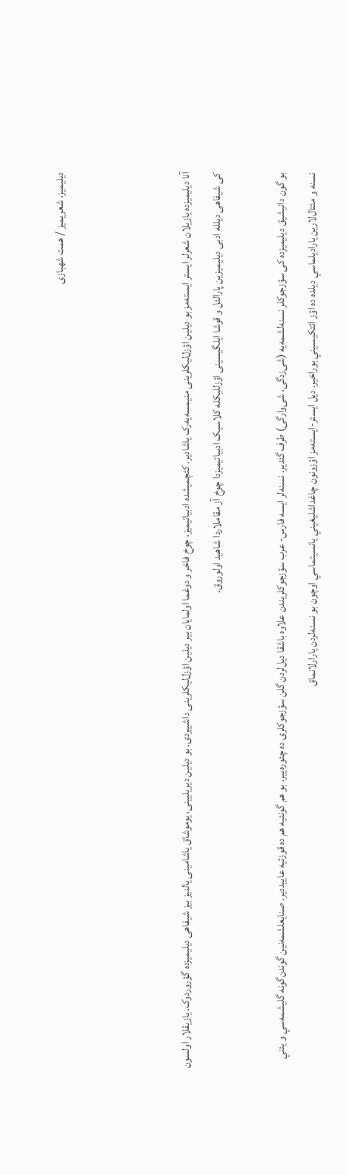دیلیمیز، شعریمیز / همت شهبازی



آنا دیلیمیزده یازیلان شعرلر ایستر ایسته‌مز بو دیلین اؤزل‌لیکلرینی منیمسه‌یه‌رک یاشادیر. کئچمیشده ادبیاتیمیز، چوخ فاخر و دوغما اولمایان بیر دیلین اؤزل‌لیکلرینی داشییردی. بو دیلین دیریلیینی، یوموشاق یاشامینی یالنیز بیز شیفاهی دیلیمیز‌ده گؤروردوک. یازیقلار اولسون کی شیفاهی دیلله ادبی دیلیمیزین پارالئل و قوشا ایلگیسینی اؤزللیکله کلاسیک ادبیاتیمیزدا چوخ آز مقاملاردا شاهید اولوروق.

بو گون دانیشیق دیلیمیزده کی سؤزجوکلر نسنه‌لشمه‌یه (شی‌زدگی، شی‌وارگی) طرف گئدیر. نسنه‌لر ایسه فارس- عرب سؤزجوکلریندن علاوه باشقا دیل‌لردن گلن سؤزجوکلری ده چئوره‌ییر. بو هم گونئیه هم ده قوزئیه عاییددیر. صنايعلشمه‌نين گوندن‌گونه گليشمه‌سي و يئني نسنه و مئتال‌لارين ياراديلماسي ديلده ده اؤز ائتكيسيني بوراخير. ديل ايستر-ايسته‌مز اؤزونون چاغداشليغيني يانسيتماسي اوچون بو نسنه‌لردن يارارلانماق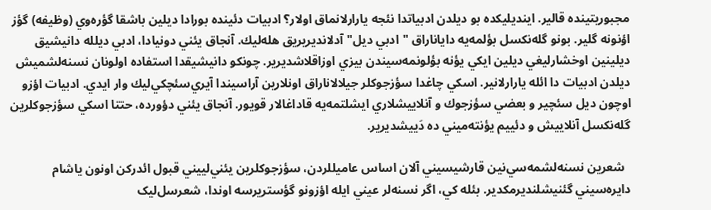مجبوريتينده‌ قالير. اينديليكده بو ديلدن ادبياتدا نئجه يارارلانماق اولار؟ ادبيات دئينده بورادا ديلين باشقا گؤره‌وي (وظيفه) گؤز اؤنونه گلير. بونو گله‌نكسل بؤلمه‌يه داياناراق "ادبي ديل" آدلانديريريق هله‌ليك. آنجاق يئني دونيادا، ادبي ديلله دانيشيق ديلينين اوخشارليغي ديلين ايكي يؤنه بؤلونمه‌سيندن بيزي اوزاقلاشديرير. چونكو دانيشيقدا استفاده اولونان نسنه‌لشميش ديلدن ادبيات دا ائله يارارلانير. اسكي چاغدا سؤزجوكلر جيلالاناراق اونلارين آراسيندا آيري‌سئچكي‌ليك وار ايدي. ادبيات اؤزو اوچون ديل سئچير و بعضي سؤزجوك و آنلاييشلاري ايشلتمه‌يه قاداغالار قويور. آنجاق يئني دؤورده، حتتا اسكي سؤزجوكلرين گله‌نكسل آنلاييش و دئييم يؤنته‌ميني‌ ده دَييشديرير.

  شعرين نسنه‌لشمه‌سي‌نين قارشيسيني آلان اساس عاميللردن، سؤزجوکلرين يئني‌لييني قبول ائدرکن اونون ياشام دايره‌سيني گئنيشلنديرمکدير. بئله کي، اگر نسنه‌لر عيني ايله اؤزونو گؤستريرسه اوندا، شعرسل‌ليک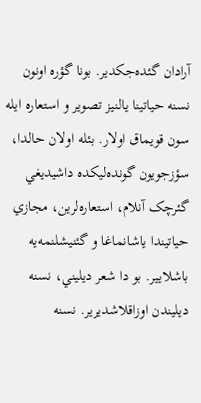آرادان گئده‌جکدير. بونا گؤره اونون نسنه حياتينا يالنيز تصویر و استعاره ايله سون قويماق اولار. بئله اولان حالدا، سؤزجويون گونده‌ليکده داشيديغي گئرچک آنلام، استعاره‌لرين، مجازي حياتيندا ياشانماغا و گئنيشلنمه‌يه باشلايير. بو دا شعر ديليني، نسنه ديليندن اوزاقلاشديرير. نسنه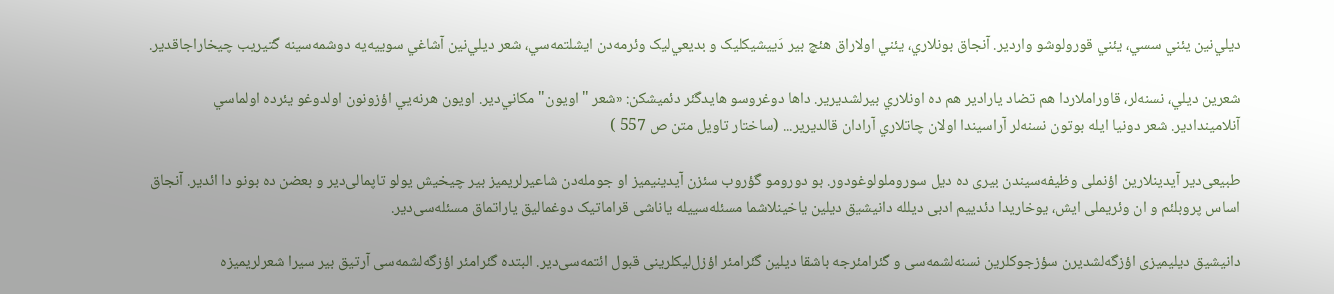ديلي‌نين يئني سسي، يئني قورولوشو واردير. آنجاق بونلاري، يئني اولاراق هئچ بير دَييشيکليک و بديعي‌ليک وئرمه‌دن ايشلتمه‌سي، شعر ديلي‌نين آشاغي سوييه‌يه دوشمه‌سينه گتيريب چيخاراجاقدير.

شعرين ديلي، نسنه‌لر، قاوراملاردا هم تضاد يارادير هم ده اونلاري‌ بيرلشديرير. داها دوغروسو هايدگئر دئميشكن: «شعر "اويون" مكاني‌دير. اويون هرنه‌يي اؤزونون اولدوغو يئرده اولماسي آنلاميندادير. شعر دونيا ايله بوتون نسنه‌لر آراسيندا اولان چاتلاري آرادان قالديرير... (ساختار تاويل متن ص 557 )

طبیعی‌دیر آیدینلارین اؤنملی وظیفه‌سیندن بیری ده دیل سوروملولوغودور. بو دورومو گؤروب سئز‌ن آیدینیمیز او جومله‌دن شاعیرلریمیز بیر چیخیش یولو تاپمالی‌دیر و بعضن ده بونو دا ائدیر. آنجاق اساس پروبلئم و ان وئریملی ایش، یوخاریدا دئدییم ادبی دیلله دانیشیق دیلین یاخینلاشما مسئله‌سییله یاناشی قراماتیک دوغمالیق یاراتماق مسئله‌سی‌دیر.

دانیشیق دیلیمیزی اؤزگه‌لشدیر‌ن سؤزجوکلرین نسنه‌لشمه‌سی و گئرامئرجه باشقا دیلین گئرامئر اؤزل‌لیکلرینی قبول ائتمه‌سی‌دیر. البتده گئرامئر اؤزگه‌لشمه‌سی آرتیق بیر سیرا شعرلریمیزه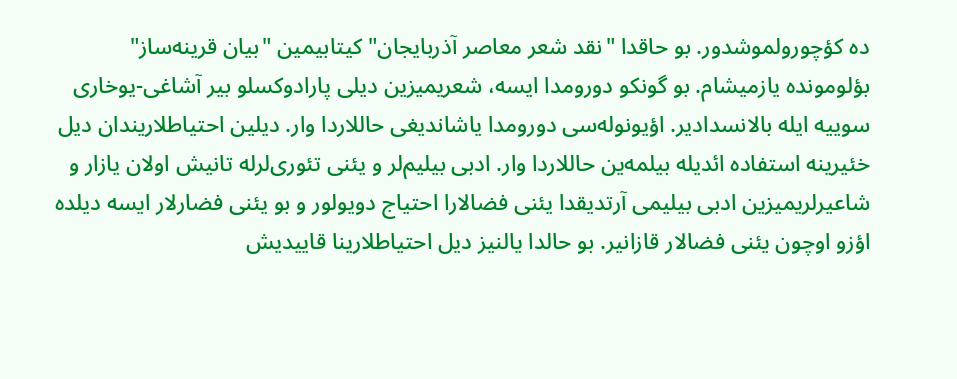ده کؤچورولموشدور. بو حاقدا "نقد شعر معاصر آذربایجان" کیتابیمین "بیان قرینه‌ساز" بؤلومونده یازمیشام. بو گونکو دورومدا ایسه، شعریمیزین دیلی پارادوکسلو بیر آشاغی‌-یوخاری سوییه ایله بالانسدادیر. اؤیونوله‌سی دورومدا یاشاندیغی حاللاردا وار. دیلین احتیاطلاریندان دیل خئیرینه استفاده ائدیله بیلمه‌ین حاللاردا وار. ادبی بیلیم‌لر و یئنی تئوری‌لرله تانیش اولان یازار و شاعیرلریمیزین ادبی بیلیمی آرتدیقدا یئنی فضالارا احتیاج دویولور و بو یئنی فضارلار ایسه دیلده اؤزو اوچون یئنی فضالار قازانیر. بو حالدا یالنیز دیل احتیاطلارینا قاییدیش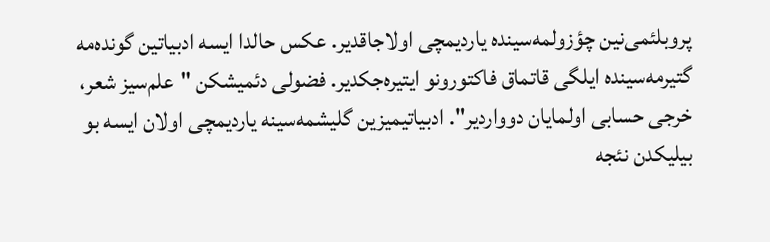پروبلئمی‌نین چؤزولمه‌سینده یاردیمچی اولاجاقدیر. عکس حالدا ایسه ادبیاتین گونده‌مه گتیرمه‌سینده ایلگی قاتماق فاکتورونو ایتیره‌جکدیر. فضولی دئمیشکن "علم‌سیز شعر، خرجی حسابی اولمایان دوواردیر". ادبیاتیمیزین گلیشمه‌سینه یاردیمچی اولان ایسه بو بیلیکدن نئجه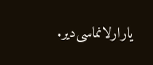یارارلانماسی‌دیر.